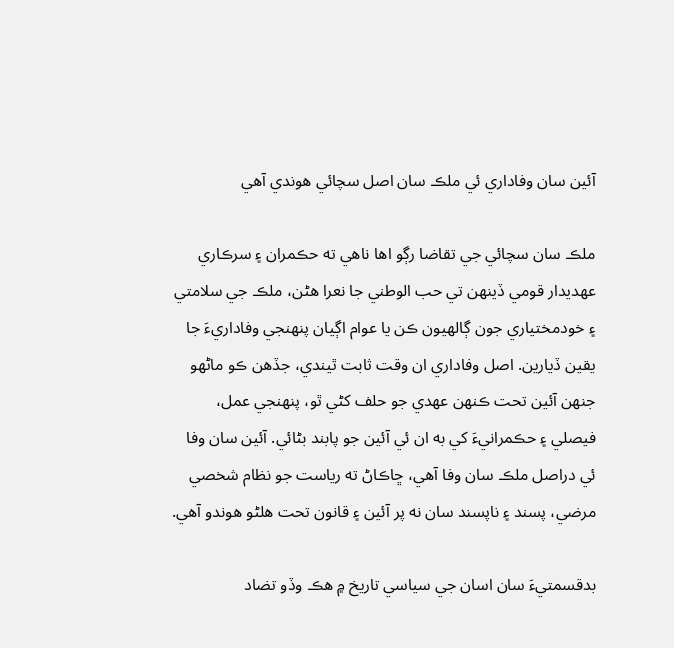آئين سان وفاداري ئي ملڪ سان اصل سچائي هوندي آهي

ملڪ سان سچائي جي تقاضا رڳو اها ناهي ته حڪمران ۽ سرڪاري عهديدار قومي ڏينهن تي حب الوطني جا نعرا هڻن، ملڪ جي سلامتي ۽ خودمختياري جون ڳالهيون ڪن يا عوام اڳيان پنهنجي وفاداريءَ جا يقين ڏيارين. اصل وفاداري ان وقت ثابت ٿيندي، جڏهن ڪو ماڻهو جنهن آئين تحت ڪنهن عهدي جو حلف کڻي ٿو، پنهنجي عمل، فيصلي ۽ حڪمرانيءَ کي به ان ئي آئين جو پابند بڻائي. آئين سان وفا ئي دراصل ملڪ سان وفا آهي، ڇاڪاڻ ته رياست جو نظام شخصي مرضي، پسند ۽ ناپسند سان نه پر آئين ۽ قانون تحت هلڻو هوندو آهي.

بدقسمتيءَ سان اسان جي سياسي تاريخ ۾ هڪ وڏو تضاد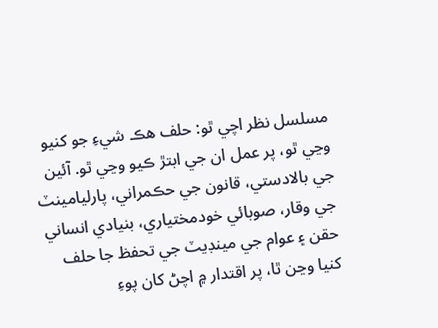مسلسل نظر اچي ٿو: حلف هڪ شيءِ جو کنيو وڃي ٿو، پر عمل ان جي ابتڙ ڪيو وڃي ٿو. آئين جي بالادستي، قانون جي حڪمراني، پارليامينٽ جي وقار، صوبائي خودمختياري، بنيادي انساني حقن ۽ عوام جي مينڊيٽ جي تحفظ جا حلف کنيا وڃن ٿا، پر اقتدار ۾ اچڻ کان پوءِ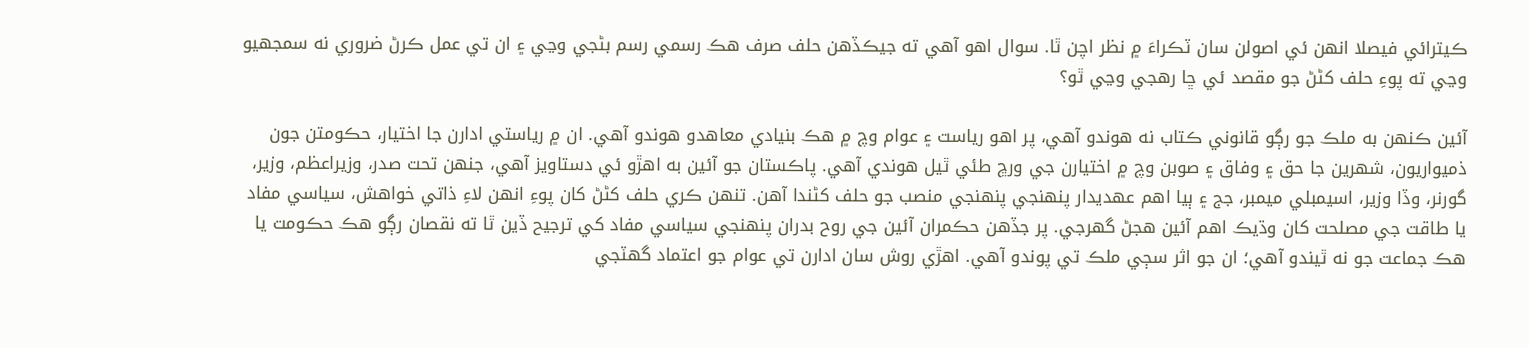ڪيترائي فيصلا انهن ئي اصولن سان ٽڪراءَ ۾ نظر اچن ٿا. سوال اهو آهي ته جيڪڏهن حلف صرف هڪ رسمي رسم بڻجي وڃي ۽ ان تي عمل ڪرڻ ضروري نه سمجهيو وڃي ته پوءِ حلف کڻڻ جو مقصد ئي ڇا رهجي وڃي ٿو؟

آئين ڪنهن به ملڪ جو رڳو قانوني ڪتاب نه هوندو آهي، پر اهو رياست ۽ عوام وچ ۾ هڪ بنيادي معاهدو هوندو آهي. ان ۾ رياستي ادارن جا اختيار، حڪومتن جون ذميواريون، شهرين جا حق ۽ وفاق ۽ صوبن وچ ۾ اختيارن جي ورڇ طئي ٿيل هوندي آهي. پاڪستان جو آئين به اهڙو ئي دستاويز آهي، جنهن تحت صدر، وزيراعظم، وزير، گورنر، وڏا وزير، اسيمبلي ميمبر، جج ۽ ٻيا اهم عهديدار پنهنجي پنهنجي منصب جو حلف کڻندا آهن. تنهن ڪري حلف کڻڻ کان پوءِ انهن لاءِ ذاتي خواهش، سياسي مفاد يا طاقت جي مصلحت کان وڌيڪ اهم آئين هجڻ گهرجي. پر جڏهن حڪمران آئين جي روح بدران پنهنجي سياسي مفاد کي ترجيح ڏين ٿا ته نقصان رڳو هڪ حڪومت يا هڪ جماعت جو نه ٿيندو آهي؛ ان جو اثر سڄي ملڪ تي پوندو آهي. اهڙي روش سان ادارن تي عوام جو اعتماد گهٽجي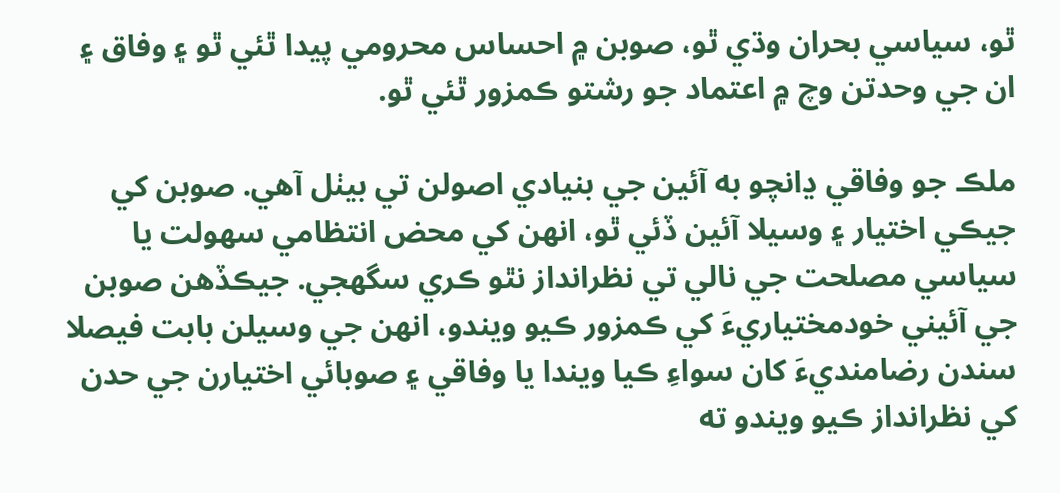ٿو، سياسي بحران وڌي ٿو، صوبن ۾ احساس محرومي پيدا ٿئي ٿو ۽ وفاق ۽ ان جي وحدتن وچ ۾ اعتماد جو رشتو ڪمزور ٿئي ٿو.

ملڪ جو وفاقي ڍانچو به آئين جي بنيادي اصولن تي بيٺل آهي. صوبن کي جيڪي اختيار ۽ وسيلا آئين ڏئي ٿو، انهن کي محض انتظامي سهولت يا سياسي مصلحت جي نالي تي نظرانداز نٿو ڪري سگهجي. جيڪڏهن صوبن جي آئيني خودمختياريءَ کي ڪمزور ڪيو ويندو، انهن جي وسيلن بابت فيصلا سندن رضامنديءَ کان سواءِ ڪيا ويندا يا وفاقي ۽ صوبائي اختيارن جي حدن کي نظرانداز ڪيو ويندو ته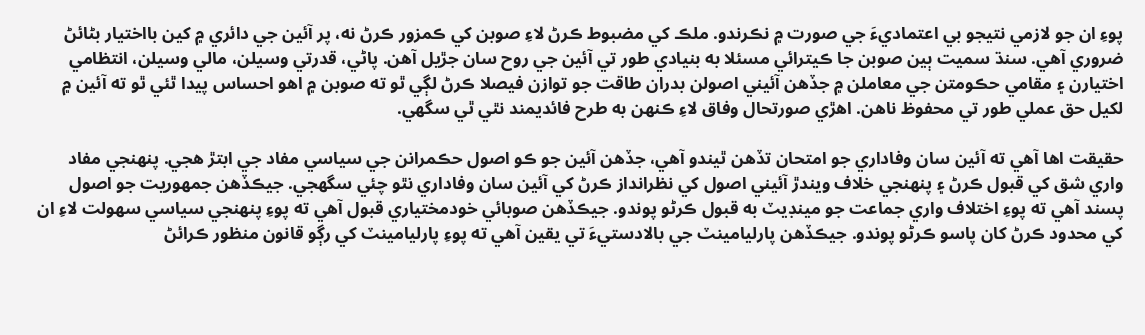پوءِ ان جو لازمي نتيجو بي اعتماديءَ جي صورت ۾ نڪرندو. ملڪ کي مضبوط ڪرڻ لاءِ صوبن کي ڪمزور ڪرڻ نه، پر آئين جي دائري ۾ کين بااختيار بڻائڻ ضروري آهي. سنڌ سميت ٻين صوبن جا ڪيترائي مسئلا به بنيادي طور تي آئين جي روح سان جڙيل آهن. پاڻي، قدرتي وسيلن، مالي وسيلن، انتظامي اختيارن ۽ مقامي حڪومتن جي معاملن ۾ جڏهن آئيني اصولن بدران طاقت جو توازن فيصلا ڪرڻ لڳي ٿو ته صوبن ۾ اهو احساس پيدا ٿئي ٿو ته آئين ۾ لکيل حق عملي طور تي محفوظ ناهن. اهڙي صورتحال وفاق لاءِ ڪنهن به طرح فائديمند نٿي ٿي سگهي.

حقيقت اها آهي ته آئين سان وفاداري جو امتحان تڏهن ٿيندو آهي، جڏهن آئين جو ڪو اصول حڪمرانن جي سياسي مفاد جي ابتڙ هجي. پنهنجي مفاد واري شق کي قبول ڪرڻ ۽ پنهنجي خلاف ويندڙ آئيني اصول کي نظرانداز ڪرڻ کي آئين سان وفاداري نٿو چئي سگهجي. جيڪڏهن جمهوريت جو اصول پسند آهي ته پوءِ اختلاف واري جماعت جو مينڊيٽ به قبول ڪرڻو پوندو. جيڪڏهن صوبائي خودمختياري قبول آهي ته پوءِ پنهنجي سياسي سهولت لاءِ ان کي محدود ڪرڻ کان پاسو ڪرڻو پوندو. جيڪڏهن پارليامينٽ جي بالادستيءَ تي يقين آهي ته پوءِ پارليامينٽ کي رڳو قانون منظور ڪرائڻ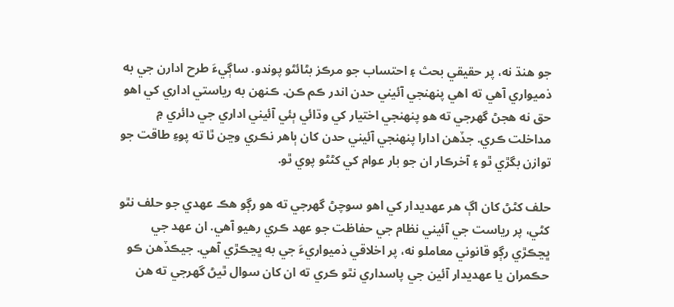جو هنڌ نه، پر حقيقي بحث ۽ احتساب جو مرڪز بڻائڻو پوندو. ساڳيءَ طرح ادارن جي به ذميواري آهي ته اهي پنهنجي آئيني حدن اندر ڪم ڪن. ڪنهن به رياستي اداري کي اهو حق نه هجڻ گهرجي ته هو پنهنجي اختيار کي وڌائي ٻئي آئيني اداري جي دائري ۾ مداخلت ڪري. جڏهن ادارا پنهنجي آئيني حدن کان ٻاهر نڪري وڃن ٿا ته پوءِ طاقت جو توازن بگڙي ٿو ۽ آخرڪار ان جو بار عوام کي کڻڻو پوي ٿو.

حلف کڻڻ کان اڳ هر عهديدار کي اهو سوچڻ گهرجي ته هو رڳو هڪ عهدي جو حلف نٿو کڻي، پر رياست جي آئيني نظام جي حفاظت جو عهد ڪري رهيو آهي. ان عهد جي ڀڃڪڙي رڳو قانوني معاملو نه، پر اخلاقي ذميواريءَ جي به ڀڃڪڙي آهي. جيڪڏهن ڪو حڪمران يا عهديدار آئين جي پاسداري نٿو ڪري ته ان کان سوال ٿيڻ گهرجي ته هن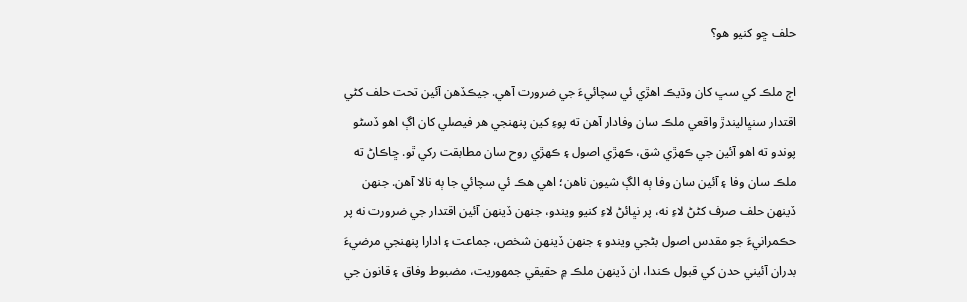حلف ڇو کنيو هو؟

اڄ ملڪ کي سڀ کان وڌيڪ اهڙي ئي سچائيءَ جي ضرورت آهي. جيڪڏهن آئين تحت حلف کڻي اقتدار سنڀاليندڙ واقعي ملڪ سان وفادار آهن ته پوءِ کين پنهنجي هر فيصلي کان اڳ اهو ڏسڻو پوندو ته اهو آئين جي ڪهڙي شق، ڪهڙي اصول ۽ ڪهڙي روح سان مطابقت رکي ٿو. ڇاڪاڻ ته ملڪ سان وفا ۽ آئين سان وفا ٻه الڳ شيون ناهن؛ اهي هڪ ئي سچائي جا ٻه نالا آهن. جنهن ڏينهن حلف صرف کڻڻ لاءِ نه، پر نڀائڻ لاءِ کنيو ويندو، جنهن ڏينهن آئين اقتدار جي ضرورت نه پر حڪمرانيءَ جو مقدس اصول بڻجي ويندو ۽ جنهن ڏينهن شخص، جماعت ۽ ادارا پنهنجي مرضيءَ بدران آئيني حدن کي قبول ڪندا، ان ڏينهن ملڪ ۾ حقيقي جمهوريت، مضبوط وفاق ۽ قانون جي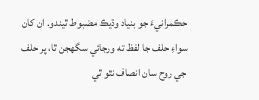حڪمرانيءَ جو بنياد وڌيڪ مضبوط ٿيندو. ان کان سواءِ حلف جا لفظ ته ورجائي سگهجن ٿا، پر حلف جي روح سان انصاف نٿو ٿي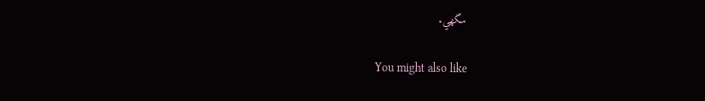سگهي.

You might also like